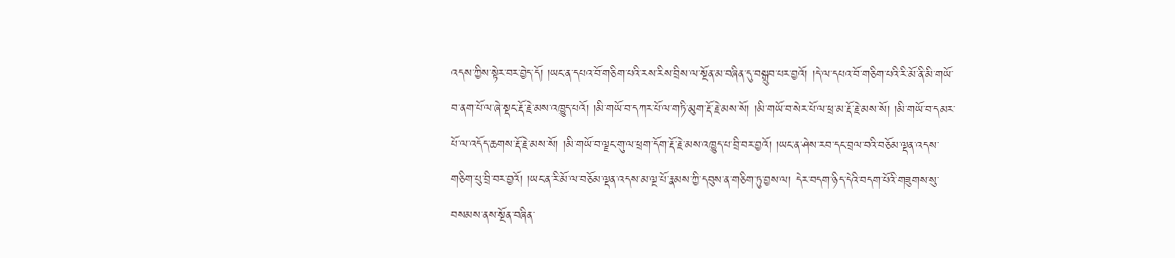འདས་ཀྱིས་སྟེར་བར་བྱེད་དོ། །ཡང་ན་དཔའ་བོ་གཅིག་པའི་རས་རིས་བྲིས་ལ་སྔོན་མ་བཞིན་དུ་བསྒྲུབ་པར་བྱའོ། །དེ་ལ་དཔའ་བོ་གཅིག་པའི་རི་མོ་ནི་མི་གཡོ་བ་ནག་པོ་ལ་ཞེ་སྡང་རྡོ་རྗེ་མས་འཁྱུད་པའོ། །མི་གཡོ་བ་དཀར་པོ་ལ་གཏི་མུག་རྡོ་རྗེ་མས་སོ། །མི་གཡོ་བ་སེར་པོ་ལ་ཕྲ་མ་རྡོ་རྗེ་མས་སོ། །མི་གཡོ་བ་དམར་པོ་ལ་འདོད་ཆགས་རྡོ་རྗེ་མས་སོ། །མི་གཡོ་བ་ལྗང་གུ་ལ་ཕྲག་དོག་རྡོ་རྗེ་མས་འཁྱུད་པ་བྲི་བར་བྱའོ། །ཡང་ན་ཤེས་རབ་དང་བྲལ་བའི་བཅོམ་ལྡན་འདས་གཅིག་པུ་བྲི་བར་བྱའོ། །ཡང་ན་རི་མོ་ལ་བཅོམ་ལྡན་འདས་མ་ལྔ་པོ་རྣམས་ཀྱི་དབུས་ན་གཅིག་ཏུ་བྱས་ལ། དེར་བདག་ཉིད་དེའི་བདག་པོའི་གཟུགས་སུ་བསམས་ནས་སྔོན་བཞིན་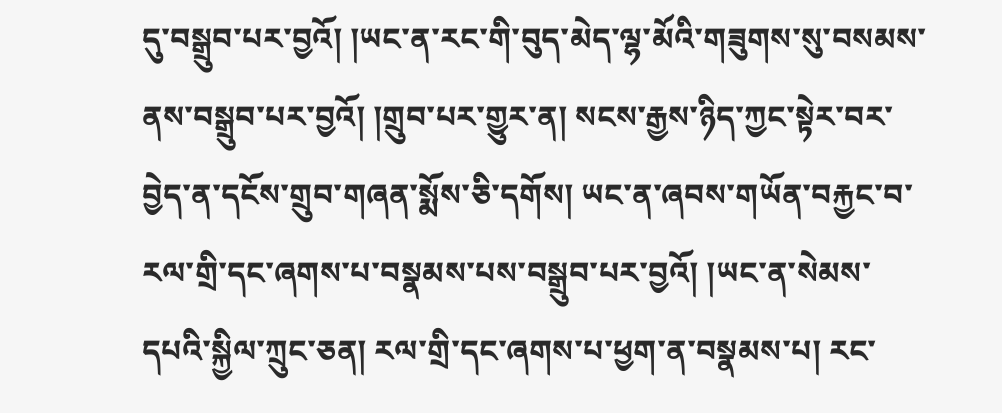དུ་བསྒྲུབ་པར་བྱའོ། །ཡང་ན་རང་གི་བུད་མེད་ལྷ་མོའི་གཟུགས་སུ་བསམས་ནས་བསྒྲུབ་པར་བྱའོ། །གྲུབ་པར་གྱུར་ན། སངས་རྒྱས་ཉིད་ཀྱང་སྟེར་བར་བྱེད་ན་དངོས་གྲུབ་གཞན་སྨོས་ཅི་དགོས། ཡང་ན་ཞབས་གཡོན་བརྐྱང་བ་རལ་གྲི་དང་ཞགས་པ་བསྣམས་པས་བསྒྲུབ་པར་བྱའོ། །ཡང་ན་སེམས་དཔའི་སྐྱིལ་ཀྲུང་ཅན། རལ་གྲི་དང་ཞགས་པ་ཕྱག་ན་བསྣམས་པ། རང་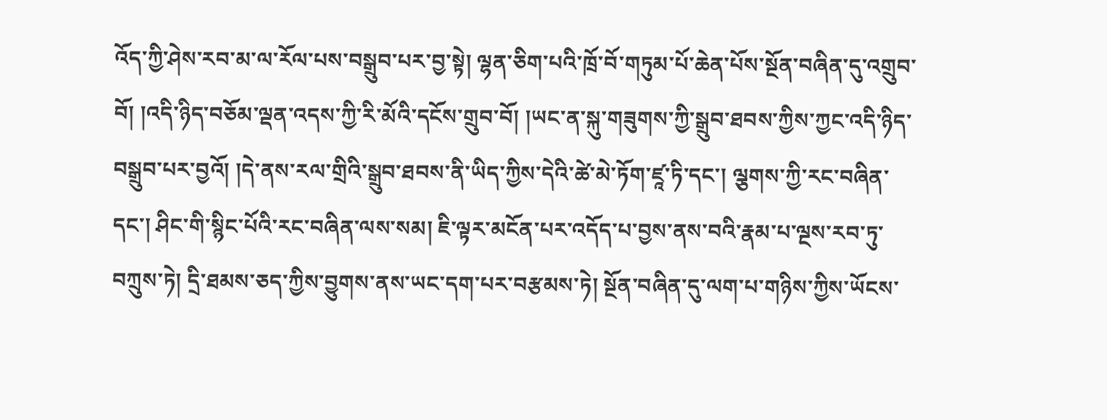འོད་ཀྱི་ཤེས་རབ་མ་ལ་རོལ་པས་བསྒྲུབ་པར་བྱ་སྟེ། ལྷན་ཅིག་པའི་ཁྲོ་བོ་གཏུམ་པོ་ཆེན་པོས་སྔོན་བཞིན་དུ་འགྲུབ་བོ། །འདི་ཉིད་བཅོམ་ལྡན་འདས་ཀྱི་རི་མོའི་དངོས་གྲུབ་བོ། །ཡང་ན་སྐུ་གཟུགས་ཀྱི་སྒྲུབ་ཐབས་ཀྱིས་ཀྱང་འདི་ཉིད་བསྒྲུབ་པར་བྱའོ། །དེ་ནས་རལ་གྲིའི་སྒྲུབ་ཐབས་ནི་ཡིད་ཀྱིས་དེའི་ཚེ་མེ་ཏོག་ཛཱ་ཏི་དང་། ལྕགས་ཀྱི་རང་བཞིན་དང་། ཤིང་གི་སྙིང་པོའི་རང་བཞིན་ལས་སམ། ཇི་ལྟར་མངོན་པར་འདོད་པ་བྱས་ནས་བའི་རྣམ་པ་ལྔས་རབ་ཏུ་བཀྲུས་ཏེ། དྲི་ཐམས་ཅད་ཀྱིས་བྱུགས་ནས་ཡང་དག་པར་བརྩམས་ཏེ། སྔོན་བཞིན་དུ་ལག་པ་གཉིས་ཀྱིས་ཡོངས་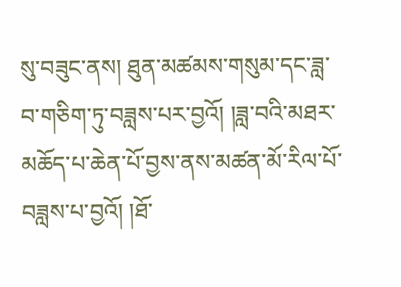སུ་བཟུང་ནས། ཐུན་མཚམས་གསུམ་དང་ཟླ་བ་གཅིག་ཏུ་བཟླས་པར་བྱའོ། །ཟླ་བའི་མཐར་མཆོད་པ་ཆེན་པོ་བྱས་ནས་མཚན་མོ་རིལ་པོ་བཟླས་པ་བྱའོ། །ཐོ་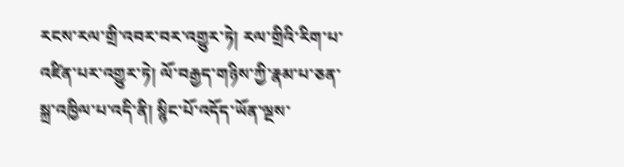རངས་རལ་གྲི་འབར་བར་འགྱུར་ཏེ། རལ་གྲིའི་རིག་པ་འཛིན་པར་འགྱུར་ཏེ། ལོ་བརྒྱད་གཉིས་ཀྱི་རྣམ་པ་ཅན་སྐྲ་འཁྱིལ་པ་འདི་ནི། སྙིང་པོ་འདོད་ཡོན་ལྔས་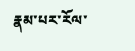རྣམ་པར་རོལ་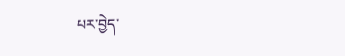པར་བྱེད་